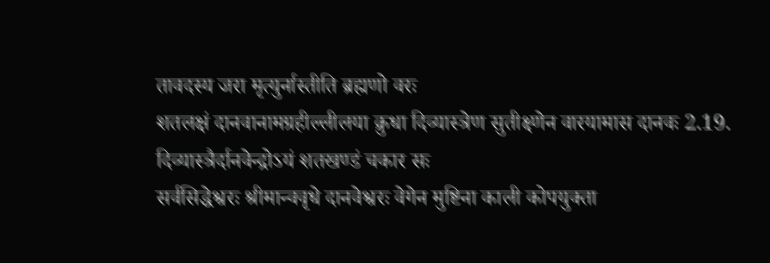तावदस्य जरा मृत्युर्नास्तीति ब्रह्मणो वरः
शतलक्षं दानवानामग्रहील्लीलया क्रुधा दिव्यास्त्रेण सुतीक्ष्णेन वारयामास दानवः 2.19.
दिव्यास्त्रैर्दानवेन्द्रोऽयं शतखण्डं चकार सः
सर्वसिद्धेश्वरः श्रीमान्ववृधे दानवेश्वरः वेगेन मुष्टिना काली कोपयुक्ता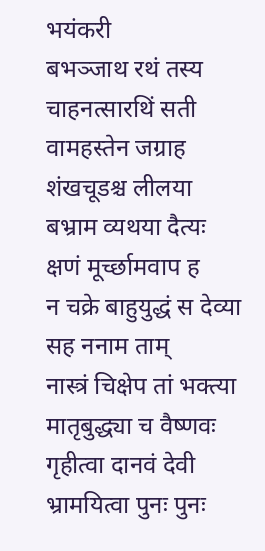भयंकरी
बभञ्जाथ रथं तस्य चाहनत्सारथिं सती
वामहस्तेन जग्राह शंखचूडश्च लीलया
बभ्राम व्यथया दैत्यः क्षणं मूर्च्छामवाप ह
न चक्रे बाहुयुद्धं स देव्या सह ननाम ताम्
नास्त्रं चिक्षेप तां भक्त्या मातृबुद्ध्या च वैष्णवः
गृहीत्वा दानवं देवी भ्रामयित्वा पुनः पुनः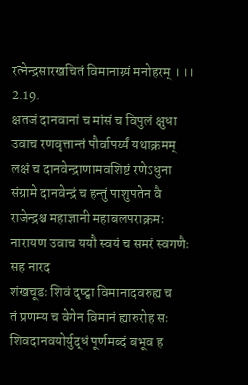रत्नेन्द्रसारखचितं विमानाग्र्यं मनोहरम् । ।। 2.19.
क्षतजं दानवानां च मांसं च विपुलं क्षुधा
उवाच रणवृत्तान्तं पौर्वापर्य्यं यथाक्रमम्
लक्षं च दानवेन्द्राणामवशिष्टं रणेऽधुना
संग्रामे दानवेन्द्रं च हन्तुं पाशुपतेन वै
राजेन्द्रश्च महाज्ञानी महाबलपराक्रमः
नारायण उवाच ययौ स्वयं च समरं स्वगणैः सह नारद
शंखचूडः शिवं दृष्ट्वा विमानादवरुह्य च
तं प्रणम्य च वेगेन विमानं ह्यारुरोह सः
शिवदानवयोर्युद्धं पूर्णमब्दं बभूव ह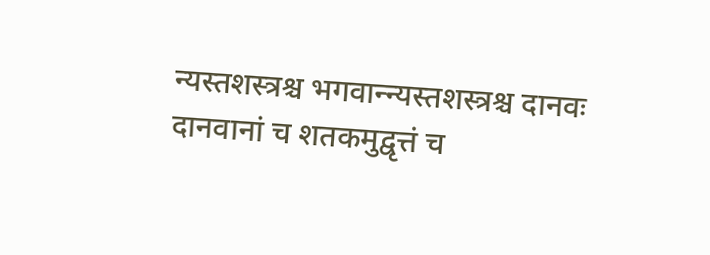न्यस्तशस्त्रश्च भगवान्न्यस्तशस्त्रश्च दानवः
दानवानां च शतकमुद्वृत्तं च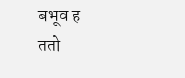बभूव ह
ततो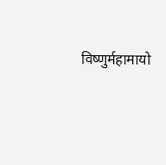विष्णुर्महामायो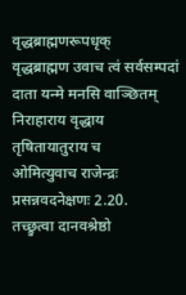वृद्धब्राह्मणरूपधृक्
वृद्धब्राह्मण उवाच त्वं सर्वसम्पदां दाता यन्मे मनसि वाञ्छितम्
निराहाराय वृद्धाय तृषितायातुराय च
ओमित्युवाच राजेन्द्रः प्रसन्नवदनेक्षणः 2.20.
तच्छ्रुत्वा दानवश्रेष्ठो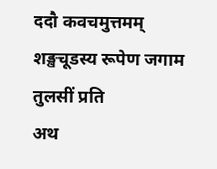ददौ कवचमुत्तमम्
शङ्खचूडस्य रूपेण जगाम तुलसीं प्रति
अथ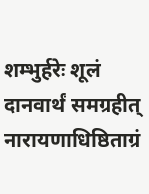शम्भुर्हरेः शूलं दानवार्थं समग्रहीत्
नारायणाधिष्ठिताग्रं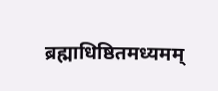ब्रह्माधिष्ठितमध्यमम्